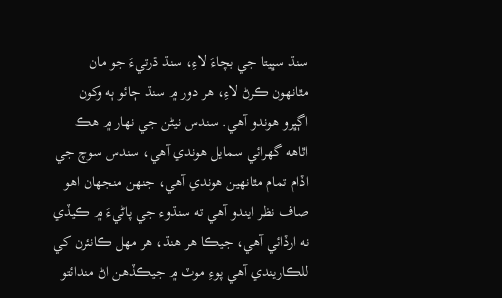سنڌ سڀيتا جي بچاءَ لاءِ، سنڌ ڌرتيءَ جو مان مٿانهون ڪرڻ لاءِ، هر دور ۾ سنڌ ڄائو ٻه وکون اڳڀرو هوندو آهي. سندس نيڻن جي نهار ۾ هڪ اٿاهه گهرائي سمايل هوندي آهي، سندس سوچ جي اڏام تمام مٿانهين هوندي آهي، جنهن منجهان اهو صاف نظر ايندو آهي ته سنڌوء جي پاڻيءَ ۾ ڪيڏي نه ارڏائي آهي، جيڪا هر هنڌ، هر مهل ڪانئرن کي للڪاريندي آهي پوءِ موٽ ۾ جيڪڏهن اڻ مندائتو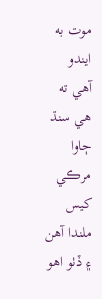موت به ايندو آهي ته هي سنڌ ڄاوا مرڪي کيس ملندا آهن ۽ ڏٺو اهو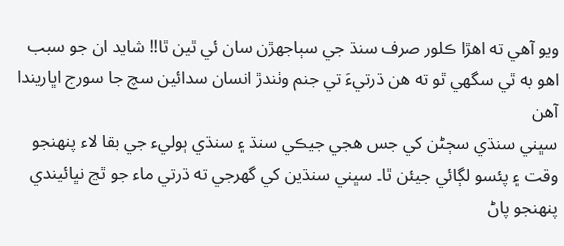ويو آهي ته اهڙا ڪلور صرف سنڌ جي سٻاجهڙن سان ئي ٿين ٿا!! شايد ان جو سبب اهو به ٿي سگهي ٿو ته هن ڌرتيءَ تي جنم وٺندڙ انسان سدائين سچ جا سورج اڀاريندا آهن
سڀني سنڌي سڄڻن کي جس هجي جيڪي سنڌ ۽ سنڌي ٻوليء جي بقا لاء پنهنجو وقت ۽ پئسو لڳائي جيئن ٿا۔ سڀني سنڌين کي گهرجي ته ڌرتي ماء جو ٿڃ نڀائيندي پنهنجو پاڻ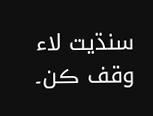سنڌيت لاء وقف ڪن۔